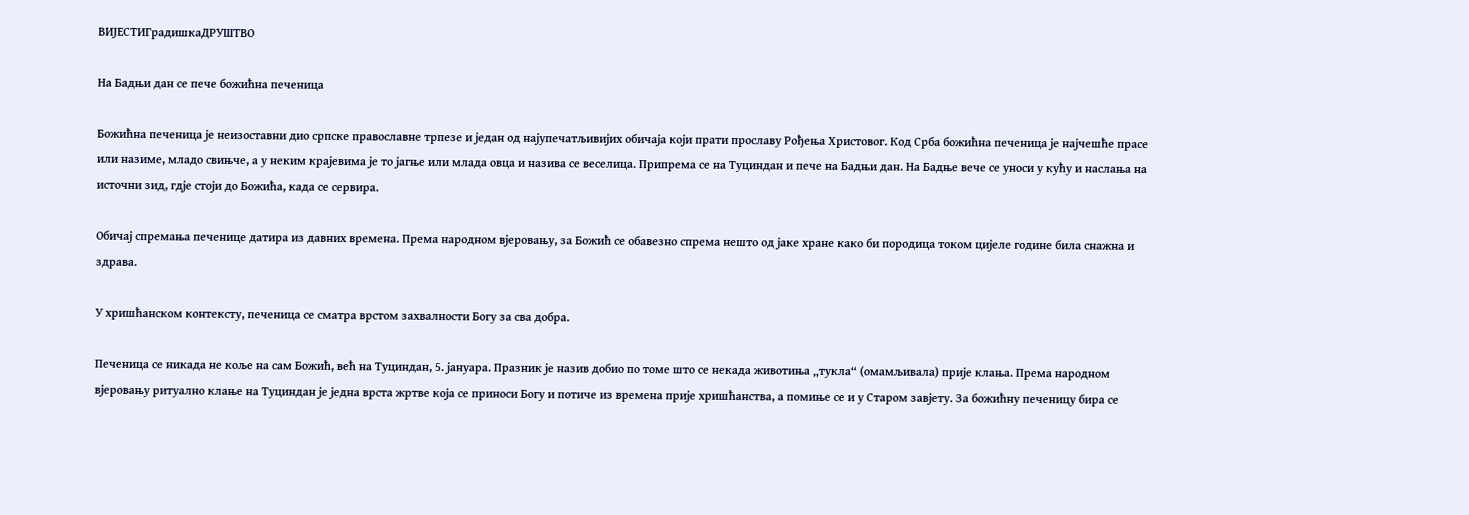ВИЈЕСТИГрадишкаДРУШТВО

На Бадњи дан се пече божићна печеница

Божићна печеница је неизоставни дио српске православне трпезе и један од најупечатљивијих обичаја који прати прославу Рођења Христовог. Код Срба божићна печеница је најчешће прасе или назиме, младо свињче, а у неким крајевима је то јагње или млада овца и назива се веселица. Припрема се на Туциндан и пече на Бадњи дан. На Бадње вече се уноси у кућу и наслања на источни зид, гдје стоји до Божића, када се сервира.

Обичај спремања печенице датира из давних времена. Према народном вјеровању, за Божић се обавезно спрема нешто од јаке хране како би породица током цијеле године била снажна и здрава.

У хришћанском контексту, печеница се сматра врстом захвалности Богу за сва добра.

Печеница се никада не коље на сам Божић, већ на Туциндан, 5. јануарa. Празник је назив добио по томе што се некада животиња „тукла“ (омамљивала) прије клања. Према народном вјеровању ритуално клање на Туциндан је једна врста жртве која се приноси Богу и потиче из времена прије хришћанства, а помиње се и у Старом завјету. За божићну печеницу бира се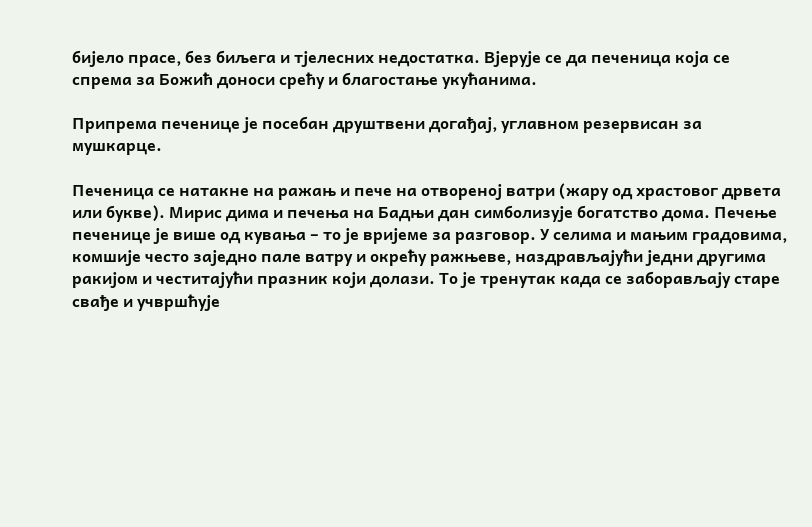бијело прасе, без биљега и тјелесних недостатка. Вјерује се да печеница која се спрема за Божић доноси срећу и благостање укућанима.

Припрема печенице је посебан друштвени догађај, углавном резервисан за мушкарце.

Печеница се натакне на ражањ и пече на отвореној ватри (жару од храстовог дрвета или букве). Мирис дима и печења на Бадњи дан симболизује богатство дома. Печење печенице је више од кувања – то је вријеме за разговор. У селима и мањим градовима, комшије често заједно пале ватру и окрећу ражњеве, наздрављајући једни другима ракијом и честитајући празник који долази. То је тренутак када се заборављају старе свађе и учвршћује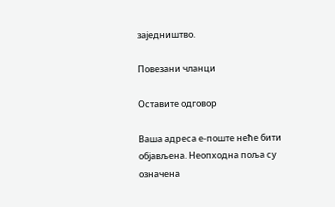заједништво.

Повезани чланци

Оставите одговор

Ваша адреса е-поште неће бити објављена. Неопходна поља су означена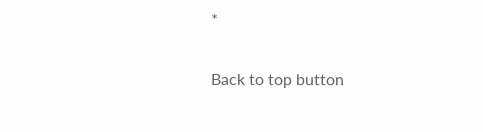*

Back to top button